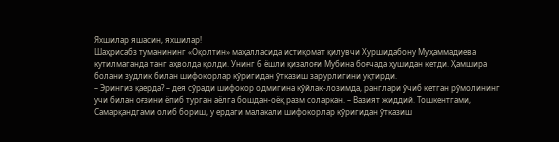Яхшилар яшасин, яхшилар!
Шаҳрисабз туманининг «Оқолтин» маҳалласида истиқомат қилувчи Хуршидабону Муҳаммадиева кутилмаганда танг аҳволда қолди. Унинг 6 ёшли қизалоғи Мубина боғчада ҳушидан кетди. Ҳамшира болани зудлик билан шифокорлар кўригидан ўтказиш зарурлигини уқтирди.
– Эрингиз қаерда? – дея сўради шифокор одмигина кўйлак-лозимда, ранглари ўчиб кетган рўмолининг учи билан оғзини ёпиб турган аёлга бошдан-оёқ разм соларкан. – Вазият жиддий. Тошкентгами, Самарқандгами олиб бориш, у ердаги малакали шифокорлар кўригидан ўтказиш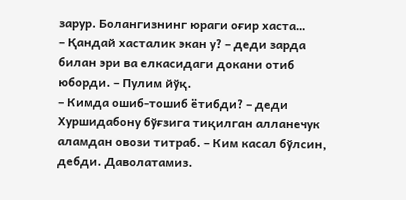зарур. Болангизнинг юраги оғир хаста…
– Қандай хасталик экан у? – деди зарда билан эри ва елкасидаги докани отиб юборди. – Пулим йўқ.
– Кимда ошиб-тошиб ётибди? – деди Хуршидабону бўғзига тиқилган алланечук аламдан овози титраб. – Ким касал бўлсин, дебди. Даволатамиз.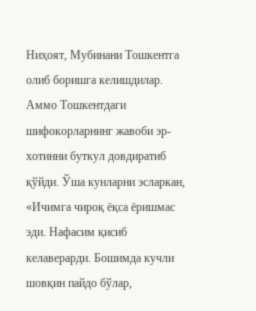Ниҳоят, Мубинани Тошкентга олиб боришга келишдилар. Аммо Тошкентдаги шифокорларнинг жавоби эр-хотинни буткул довдиратиб қўйди. Ўша кунларни эсларкан, «Ичимга чироқ ёқса ёришмас эди. Нафасим қисиб келаверарди. Бошимда кучли шовқин пайдо бўлар,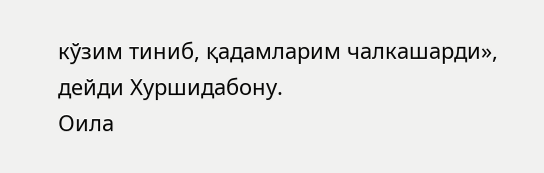кўзим тиниб, қадамларим чалкашарди», дейди Хуршидабону.
Оила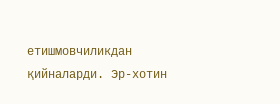етишмовчиликдан қийналарди. Эр-хотин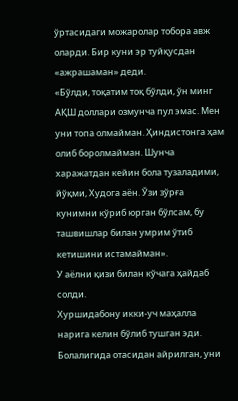ўртасидаги можаролар тобора авж оларди. Бир куни эр туйқусдан «ажрашаман» деди.
«Бўлди, тоқатим тоқ бўлди, ўн минг АҚШ доллари озмунча пул эмас. Мен уни топа олмайман. Ҳиндистонга ҳам олиб боролмайман. Шунча харажатдан кейин бола тузаладими, йўқми, Худога аён. Ўзи зўрға кунимни кўриб юрган бўлсам, бу ташвишлар билан умрим ўтиб кетишини истамайман».
У аёлни қизи билан кўчага ҳайдаб солди.
Хуршидабону икки-уч маҳалла нарига келин бўлиб тушган эди. Болалигида отасидан айрилган, уни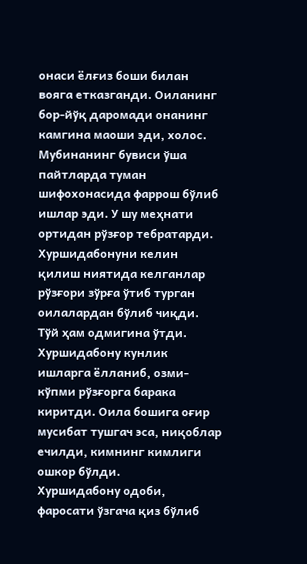онаси ёлғиз боши билан вояга етказганди. Оиланинг бор-йўқ даромади онанинг камгина маоши эди, холос. Мубинанинг бувиси ўша пайтларда туман шифохонасида фаррош бўлиб ишлар эди. У шу меҳнати ортидан рўзғор тебратарди. Хуршидабонуни келин қилиш ниятида келганлар рўзғори зўрға ўтиб турган оилалардан бўлиб чиқди. Тўй ҳам одмигина ўтди. Хуршидабону кунлик ишларга ёлланиб, озми-кўпми рўзғорга барака киритди. Оила бошига оғир мусибат тушгач эса, ниқоблар ечилди, кимнинг кимлиги ошкор бўлди.
Хуршидабону одоби, фаросати ўзгача қиз бўлиб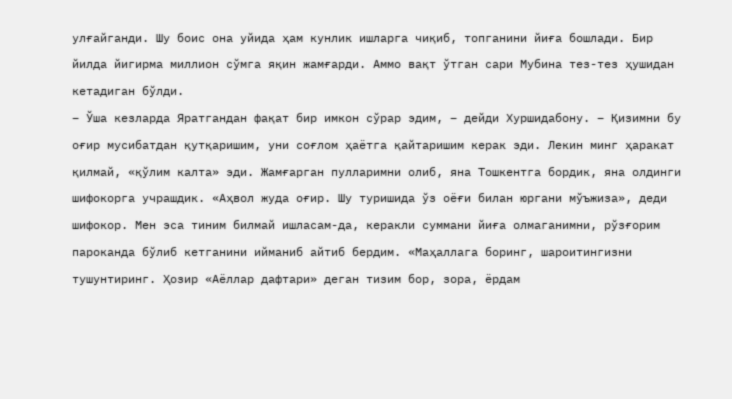улғайганди. Шу боис она уйида ҳам кунлик ишларга чиқиб, топганини йиға бошлади. Бир йилда йигирма миллион сўмга яқин жамғарди. Аммо вақт ўтган сари Мубина тез-тез ҳушидан кетадиган бўлди.
– Ўша кезларда Яратгандан фақат бир имкон сўрар эдим, – дейди Хуршидабону. – Қизимни бу оғир мусибатдан қутқаришим, уни соғлом ҳаётга қайтаришим керак эди. Лекин минг ҳаракат қилмай, «қўлим калта» эди. Жамғарган пулларимни олиб, яна Тошкентга бордик, яна олдинги шифокорга учрашдик. «Аҳвол жуда оғир. Шу туришида ўз оёғи билан юргани мўъжиза», деди шифокор. Мен эса тиним билмай ишласам-да, керакли суммани йиға олмаганимни, рўзғорим пароканда бўлиб кетганини ийманиб айтиб бердим. «Маҳаллага боринг, шароитингизни тушунтиринг. Ҳозир «Аёллар дафтари» деган тизим бор, зора, ёрдам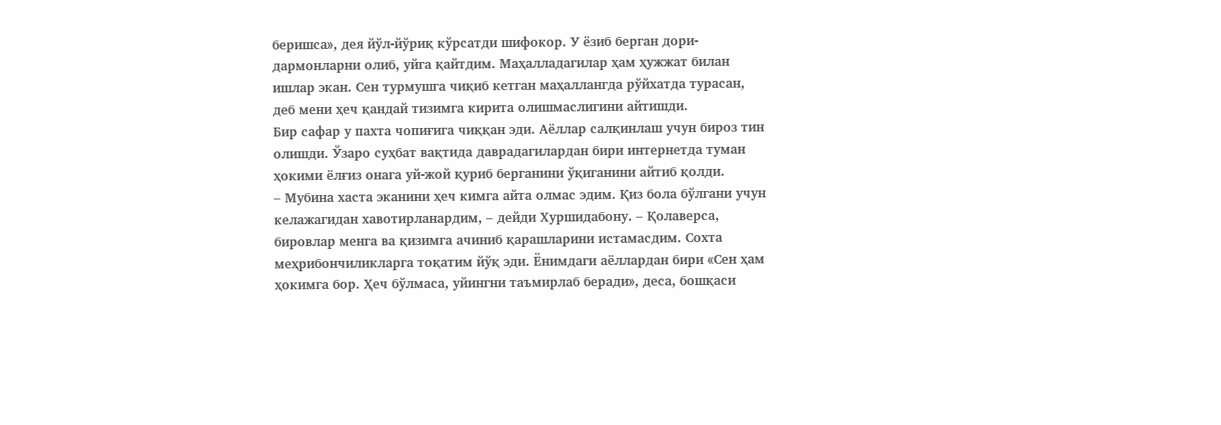беришса», дея йўл-йўриқ кўрсатди шифокор. У ёзиб берган дори-дармонларни олиб, уйга қайтдим. Маҳалладагилар ҳам ҳужжат билан ишлар экан. Сен турмушга чиқиб кетган маҳаллангда рўйхатда турасан, деб мени ҳеч қандай тизимга кирита олишмаслигини айтишди.
Бир сафар у пахта чопиғига чиққан эди. Аёллар салқинлаш учун бироз тин олишди. Ўзаро суҳбат вақтида даврадагилардан бири интернетда туман ҳокими ёлғиз онага уй-жой қуриб берганини ўқиганини айтиб қолди.
– Мубина хаста эканини ҳеч кимга айта олмас эдим. Қиз бола бўлгани учун келажагидан хавотирланардим, – дейди Хуршидабону. – Қолаверса, бировлар менга ва қизимга ачиниб қарашларини истамасдим. Сохта меҳрибончиликларга тоқатим йўқ эди. Ёнимдаги аёллардан бири «Сен ҳам ҳокимга бор. Ҳеч бўлмаса, уйингни таъмирлаб беради», деса, бошқаси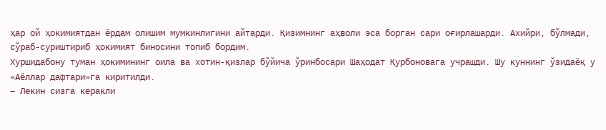ҳар ой ҳокимиятдан ёрдам олишим мумкинлигини айтарди. Қизимнинг аҳволи эса борган сари оғирлашарди. Ахийри, бўлмади, сўраб-суриштириб ҳокимият биносини топиб бордим.
Хуршидабону туман ҳокимининг оила ва хотин-қизлар бўйича ўринбосари Шаҳодат Қурбоновага учрашди. Шу куннинг ўзидаёқ у «Аёллар дафтари»га киритилди.
– Лекин сизга керакли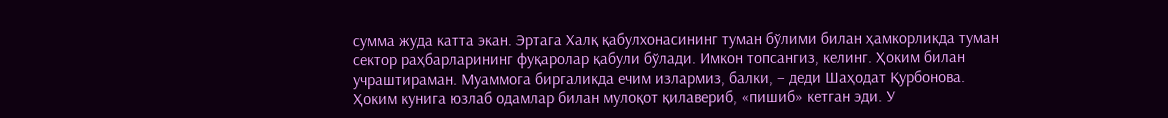сумма жуда катта экан. Эртага Халқ қабулхонасининг туман бўлими билан ҳамкорликда туман сектор раҳбарларининг фуқаролар қабули бўлади. Имкон топсангиз, келинг. Ҳоким билан учраштираман. Муаммога биргаликда ечим излармиз, балки, – деди Шаҳодат Қурбонова.
Ҳоким кунига юзлаб одамлар билан мулоқот қилавериб, «пишиб» кетган эди. У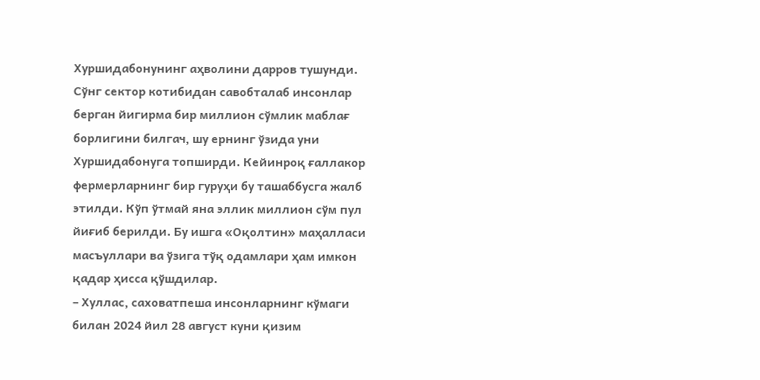Хуршидабонунинг аҳволини дарров тушунди. Сўнг сектор котибидан савобталаб инсонлар берган йигирма бир миллион сўмлик маблағ борлигини билгач, шу ернинг ўзида уни Хуршидабонуга топширди. Кейинроқ ғаллакор фермерларнинг бир гуруҳи бу ташаббусга жалб этилди. Кўп ўтмай яна эллик миллион сўм пул йиғиб берилди. Бу ишга «Оқолтин» маҳалласи масъуллари ва ўзига тўқ одамлари ҳам имкон қадар ҳисса қўшдилар.
– Хуллас, саховатпеша инсонларнинг кўмаги билан 2024 йил 28 август куни қизим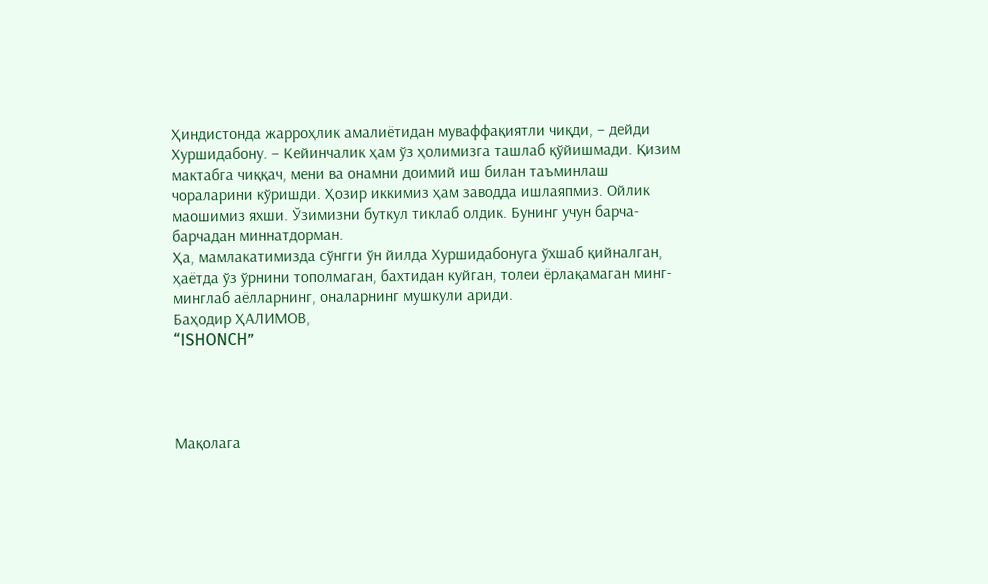Ҳиндистонда жарроҳлик амалиётидан муваффақиятли чиқди, – дейди Хуршидабону. – Кейинчалик ҳам ўз ҳолимизга ташлаб қўйишмади. Қизим мактабга чиққач, мени ва онамни доимий иш билан таъминлаш чораларини кўришди. Ҳозир иккимиз ҳам заводда ишлаяпмиз. Ойлик маошимиз яхши. Ўзимизни буткул тиклаб олдик. Бунинг учун барча-барчадан миннатдорман.
Ҳа, мамлакатимизда сўнгги ўн йилда Хуршидабонуга ўхшаб қийналган, ҳаётда ўз ўрнини тополмаган, бахтидан куйган, толеи ёрлақамаган минг-минглаб аёлларнинг, оналарнинг мушкули ариди.
Баҳодир ҲАЛИМОВ,
“ISHONCH”




Mақолага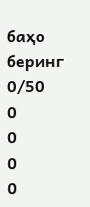баҳо беринг
0/50
0
0
0
0